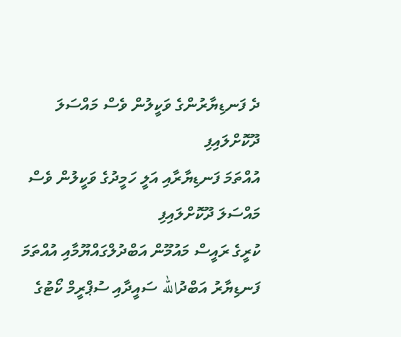ދެ ފަނޑިޔާރުންގެ ވަކީލުން ވެސް މައްސަލަ ދޫކޮށްލައިފި
އުއްތަމަ ފަނޑިޔާރާއި އަލީ ހަމީދުގެ ވަކީލުން ވެސް މައްސަލަ ދޫކޮށްލައިފި
ކުރީގެ ރައީސް މައުމޫން އަބްދުލްގައްޔޫމާއި އުއްތަމަ ފަނޑިޔާރު އަބްދުالله ސައީދާއި ސުޕްރީމް ކޯޓުގެ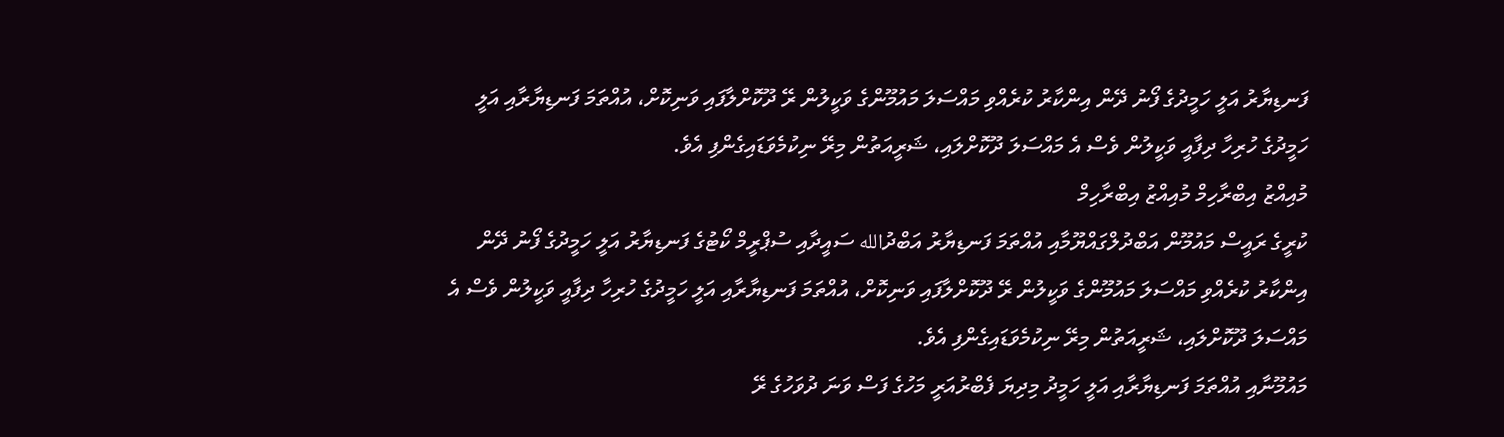ފަނޑިޔާރު އަލީ ހަމީދުގެ ފޯނު ދޭން އިންކާރު ކުރެއްވި މައްސަލަ މައުމޫންގެ ވަކީލުން ރޭ ދޫކޮށްލާފައި ވަނިކޮށް، އުއްތަމަ ފަނޑިޔާރާއި އަލީ ހަމީދުގެ ހުރިހާ ދިފާއީ ވަކީލުން ވެސް އެ މައްސަލަ ދޫކޮށްލައި، ޝަރީއަތުން މިރޭ ނިކުމެވަޑައިގެންފި އެވެ.
މުއިއްޒު އިބްރާހިމް މުއިއްޒު އިބްރާހިމް
ކުރީގެ ރައީސް މައުމޫން އަބްދުލްގައްޔޫމާއި އުއްތަމަ ފަނޑިޔާރު އަބްދުالله ސައީދާއި ސުޕްރީމް ކޯޓުގެ ފަނޑިޔާރު އަލީ ހަމީދުގެ ފޯނު ދޭން އިންކާރު ކުރެއްވި މައްސަލަ މައުމޫންގެ ވަކީލުން ރޭ ދޫކޮށްލާފައި ވަނިކޮށް، އުއްތަމަ ފަނޑިޔާރާއި އަލީ ހަމީދުގެ ހުރިހާ ދިފާއީ ވަކީލުން ވެސް އެ މައްސަލަ ދޫކޮށްލައި، ޝަރީއަތުން މިރޭ ނިކުމެވަޑައިގެންފި އެވެ.
މައުމޫނާއި އުއްތަމަ ފަނޑިޔާރާއި އަލީ ހަމީދު މިދިޔަ ފެބްރުއަރީ މަހުގެ ފަސް ވަނަ ދުވަހުގެ ރޭ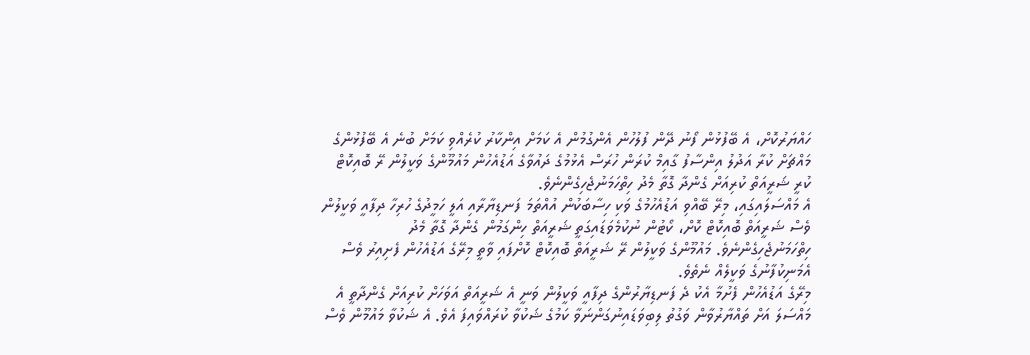ހައްޔަރުކޮށް، އެ ބޭފުޅުން ފޯނު ދޭން ފުލުހުން އެންގުމުން އެ ކަމަށް އިންކާރު ކުރެއްވި ކަމަށް ބުނެ އެ ބޭފުޅުންގެ މައްޗަށް ކުރާ އަދުލު އިންސާފު ގާއިމް ކުރަން ހުރަސް އެޅުމުގެ ދައުވާގެ އަޑުއެހުން މައުމޫންގެ ވަކީލުން ރޭ ބޮއިކޮޓް ކުރީ ޝަރީއަތް ކުރިއަށް ގެންދާ ގޮތާ މެދު ހިތްހަމަނުޖެހިގެންނެވެ.
އެ މައްސަލައިގައި، މިރޭ ބޭއްވި އަޑުއެހުމުގެ ވަކި ހިސާބަކުން އުއްތަމަ ފަނޑިޔާރާއި އަލީ ހަމީދުގެ ހުރިހާ ދިފާއީ ވަކީލުން ވެސް ޝަރީއަތް ބޮއިކޮޓް ކޮށް، ކޯޓުން ނުކުމެވަޑައިގަތީ ޝަރީއަތް ހިންގަމުން ގެންދާ ގޮތާ މެދު ހިތްހަމަނުޖެހިގެންނެވެ. މައުމޫންގެ ވަކީލުން ރޭ ޝަރީއަތް ބޮއިކޮޓް ކޮށްފައި ވާތީ މިރޭގެ އަޑުއެހުން ފެށިއިރު ވެސް އެމަނިކުފާނުގެ ވަކީލެއް ނެތެވެ.
މިރޭގެ އަޑުއެހުން ފެށުމާ އެކު ދެ ފަނޑިޔާރުންގެ ދިފާއީ ވަކީލުން ވަނީ އެ ޝަރީއަތް އަވަހަށް ކުރިއަށް ގެންދާތީ އެ މައްސަލަ އަށް ތައްޔާރުވާން ވަގުތު ލިބިވަޑައިނުގަންނަވާ ކަމުގެ ޝަކުވާ ކުރައްވައިފަ އެވެ. އެ ޝަކުވާ މައުމޫން ވެސް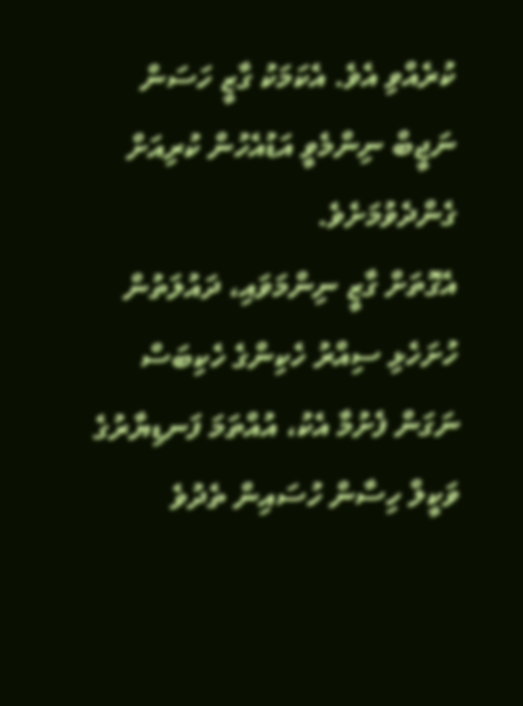ކުރެއްވި އެވެ. އެކަމަކު ގާޒީ ހަސަން ނަޖީބް ނިންމެވީ އަޑުއެހުން ކުރިއަށް ގެންދެވުމަށެވެ.
އެގޮތަށް ގާޒީ ނިންމަވައި، ދައުލަތުން ހުށަހެޅި ސިއްރު ހެކިންގެ ހެކިބަސް ނަގަން ފެށުމާ އެކު، އުއްތަމަ ފަނޑިޔާރުގެ ވަކީލް ހިސާން ހުސައިން ތެދުވެ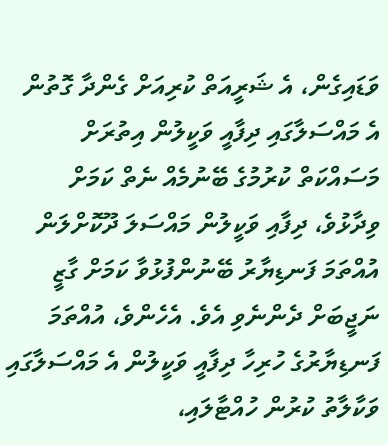ވަޑައިގެން، އެ ޝަރީއަތް ކުރިއަށް ގެންދާ ގޮތުން އެ މައްސަލާގައި ދިފާއީ ވަކީލުން އިތުރަށް މަސައްކަތް ކުރުމުގެ ބޭނުމެއް ނެތް ކަމަށް ވިދާޅުވެ، ދިފާއި ވަކީލުން މައްސަލަ ދޫކޮށްލަން އުއްތަމަ ފަނޑިޔާރު ބޭނުންފުޅުވާ ކަމަށް ގާޒީ ނަޖީބަށް ދެންނެވި އެވެ. އެހެންވެ، އުއްތަމަ ފަނޑިޔާރުގެ ހުރިހާ ދިފާއީ ވަކީލުން އެ މައްސަލާގައި ވަކާލާތު ކުރުން ހުއްޓާލައި،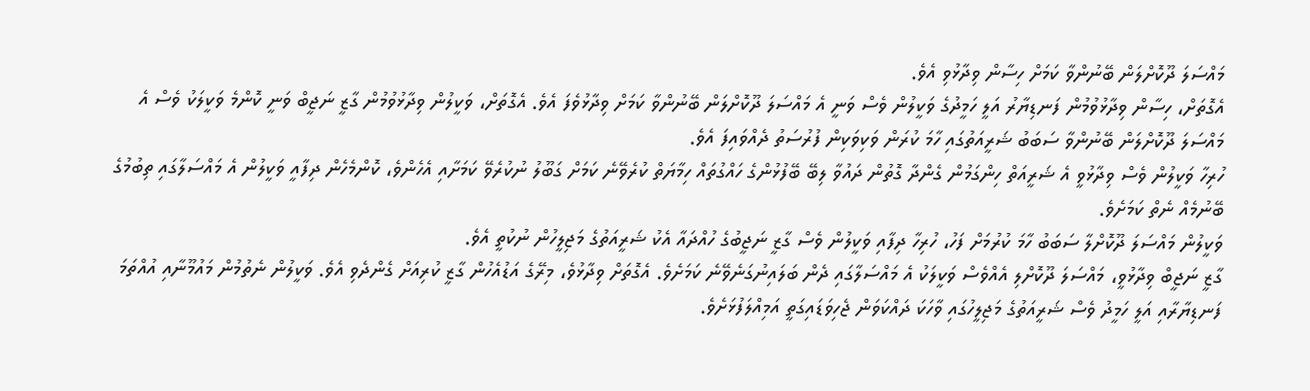މައްސަލަ ދޫކޮށްލަން ބޭނުންވާ ކަމަށް ހިސާން ވިދާޅުވި އެވެ.
އެގޮތަށް، ހިސާން ވިދާޅުވުމުން ފަނޑިޔާރު އަލީ ހަމީދުގެ ވަކީލުން ވެސް ވަނީ އެ މައްސަލަ ދޫކޮށްލަން ބޭނުންވާ ކަމަށް ވިދާޅުވެފަ އެވެ. އެގޮތަށް، ވަކީލުން ވިދާޅުވުމުން ގާޒީ ނަޖީބް ވަނީ ކޮންމެ ވަކީލަކު ވެސް އެ މައްސަލަ ދޫކޮށްލަން ބޭނުންވާ ސަބަބު ޝަރީއަތުގައި ހާމަ ކުރަން ވަކިވަކިން ފުރުސަތު ދެއްވައިފަ އެވެ.
ހުރިހާ ވަކީލުން ވެސް ވިދާޅުވީ އެ ޝަރީއަތް ހިންގަމުން ގެންދާ ގޮތުން ދައުވާ ލިބޭ ބޭފުޅުންގެ ހައްގުތައް ހިމާޔަތް ކުރެވޭނެ ކަމަށް ގަބޫލު ނުކުރެވޭ ކަމަށާއި އެހެންވެ، ކޮންމެހެން ދިފާއީ ވަކީލުން އެ މައްސަލާގައި ތިބުމުގެ ބޭނުމެއް ނެތް ކަމަށެވެ.
ވަކީލުން މައްސަލަ ދޫކޮށްލާ ސަބަބު ހާމަ ކުރުމަށް ފަހު، ހުރިހާ ދިފާއި ވަކީލުން ވެސް ގާޒީ ނަޖީބުގެ ހުއްދައާ އެކު ޝަރީއަތުގެ މަޖިލީހުން ނުކުތީ އެވެ.
ގާޒީ ނަޖީބް ވިދާޅުވީ، މައްސަލަ ދޫކޮށްލި އެއްވެސް ވަކީލަކު އެ މައްސަލާގައި ދެން ބަލައިނުގަނެވޭނެ ކަމަށެވެ. އެގޮތަށް ވިދާޅުވެ، މިރޭގެ އަޑުއެހުން ގާޒީ ކުރިއަށް ގެންދެވި އެވެ. ވަކީލުން ނެތުމުން މައުމޫނާއި އުއްތަމަ ފަނޑިޔާރާއި އަލީ ހަމީދު ވެސް ޝަރީއަތުގެ މަޖިލީހުގައި ވާހަކަ ދައްކަވަން ޖެހިވަޑައިގަތީ އަމިއްލަފުޅަށެވެ.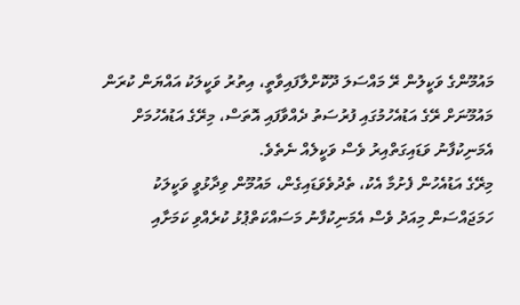މައުމޫންގެ ވަކީލުން ރޭ މައްސަލަ ދޫކޮށްލާފައިވާތީ، އިތުރު ވަކީލަކު އައްޔަން ކުރަން މައުމޫނަށް ރޭގެ އަޑުއެހުމުގައި ފުރުސަތު ދެއްވާފައި އޮތަސް، މިރޭގެ އަޑުއެހުމަށް އެމަނިކުފާނު ވަޑައިގަތްއިރު ވެސް ވަކީލެއް ނެތެވެ.
މިރޭގެ އަޑުއެހުން ފެށުމާ އެކު، ތެދުވެވަޑައިގެން، މައުމޫން ވިދާޅުވީ ވަކީލަކު ހަމަޖައްސަން މިއަދު ވެސް އެމަނިކުފާނު މަސައްކަތްޕުޅު ކުރެއްވި ކަމަށާއި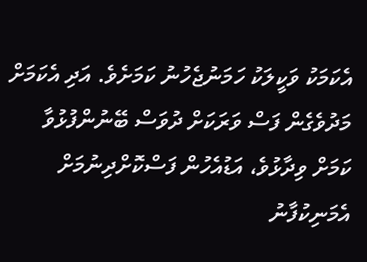އެކަމަކު ވަކީލަކު ހަމަނުޖެހުނު ކަމަށެވެ. އަދި އެކަމަށް މަދުވެގެން ފަސް ވަރަކަށް ދުވަސް ބޭނުންފުޅުވާ ކަމަށް ވިދާޅުވެ، އަޑުއެހުން ފަސްކޮށްދިނުމަށް އެމަނިކުފާނު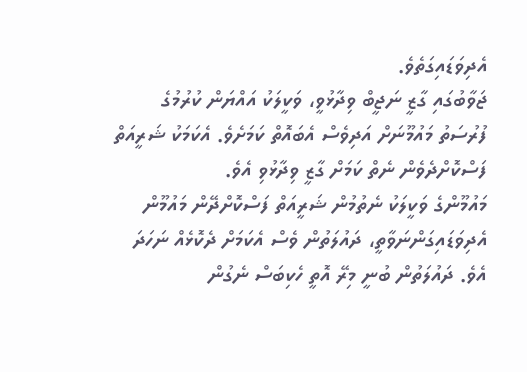އެދިވަޑައިގަތެވެ.
ޖަވާބުގައި ގާޒީ ނަޖީބް ވިދާޅުވީ، ވަކީލަކު އައްޔަން ކުރުމުގެ ފުރުސަތު މައުމޫނަށް އަދިވެސް އެބައޮތް ކަމަށެވެ. އެކަމަކު ޝަރީއަތް ފަސްކޮށްދެވެން ނެތް ކަމަށް ގާޒީ ވިދާޅުވި އެވެ.
މައުމޫންގެ ވަކީލަކު ނެތުމުން ޝަރީއަތް ފަސްކޮށްދޭން މައުމޫން އެދިވަޑައިގަންނަވާތީ، ދައުލަތުން ވެސް އެކަމަށް ދެކޮޅެއް ނަހަދަ އެވެ. ދައުލަތުން ބުނީ މިރޭ އޮތީ ހެކިބަސް ނެގުން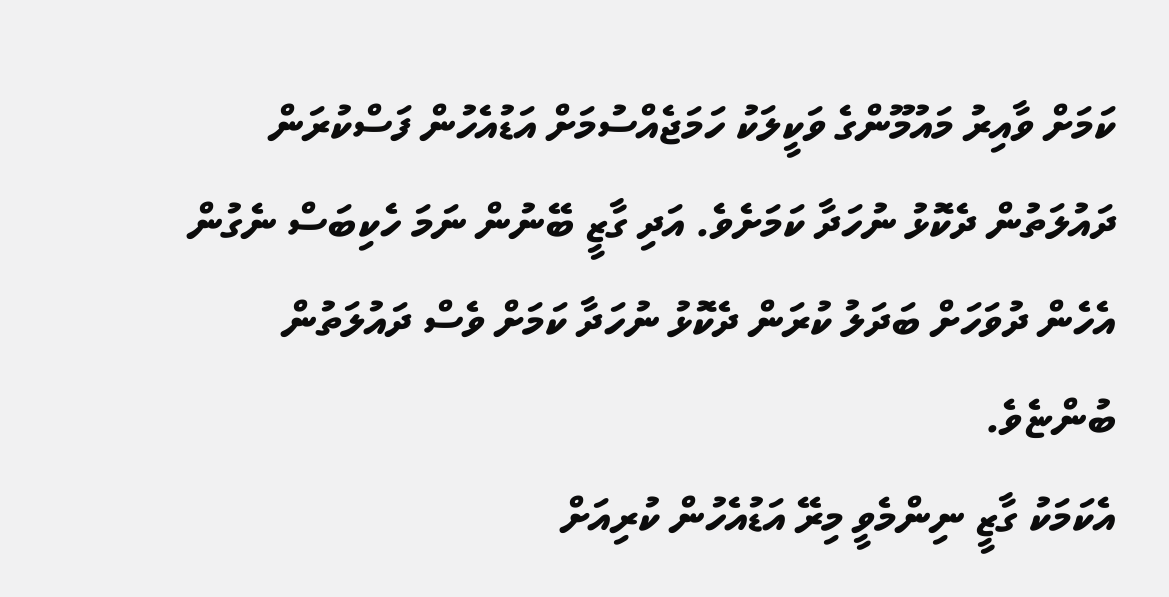ކަމަށް ވާއިރު މައުމޫންގެ ވަކީލަކު ހަމަޖެއްސުމަށް އަޑުއެހުން ފަސްކުރަން ދައުލަތުން ދެކޮޅު ނުހަދާ ކަމަށެވެ. އަދި ގާޒީ ބޭނުން ނަމަ ހެކިބަސް ނެގުން އެހެން ދުވަހަށް ބަދަލު ކުރަން ދެކޮޅު ނުހަދާ ކަމަށް ވެސް ދައުލަތުން ބުންޏެވެ.
އެކަމަކު ގާޒީ ނިންމެވީ މިރޭ އަޑުއެހުން ކުރިއަށް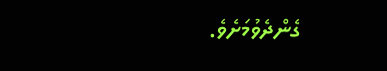ގެންދެވުމަށެވެ.